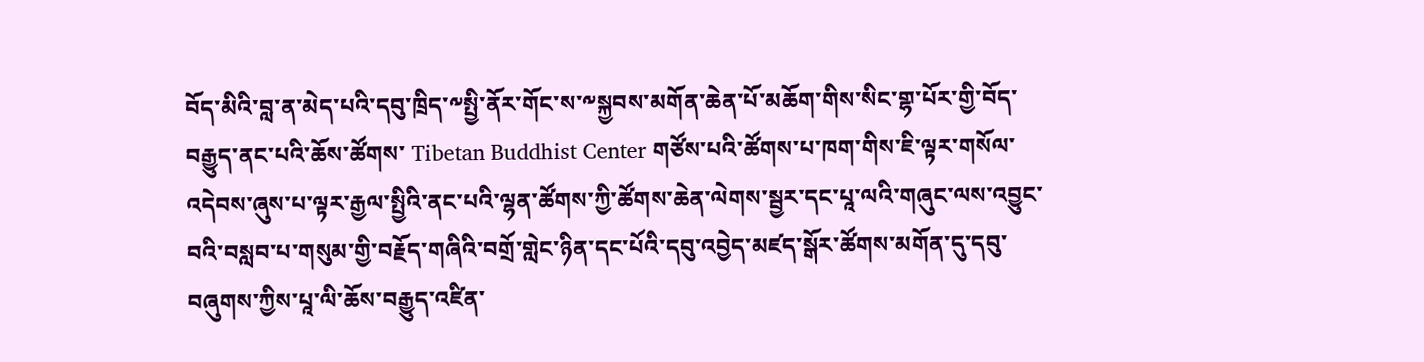བོད་མིའི་བླ་ན་མེད་པའི་དབུ་ཁྲིད་༸སྤྱི་ནོར་གོང་ས་༸སྐྱབས་མགོན་ཆེན་པོ་མཆོག་གིས་སིང་གྷ་པོར་གྱི་བོད་བརྒྱུད་ནང་པའི་ཆོས་ཚོགས་ Tibetan Buddhist Center གཙོས་པའི་ཚོགས་པ་ཁག་གིས་ཇི་ལྟར་གསོལ་འདེབས་ཞུས་པ་ལྟར་རྒྱལ་སྤྱིའི་ནང་པའི་ལྷན་ཚོགས་ཀྱི་ཚོགས་ཆེན་ལེགས་སྦྱར་དང་པཱ་ལའི་གཞུང་ལས་འབྱུང་བའི་བསླབ་པ་གསུམ་གྱི་བརྗོད་གཞིའི་བགྲོ་གླེང་ཉིན་དང་པོའི་དབུ་འབྱེད་མཛད་སྒོར་ཚོགས་མགོན་དུ་དབུ་བཞུགས་ཀྱིས་པཱ་ལི་ཆོས་བརྒྱུད་འཛིན་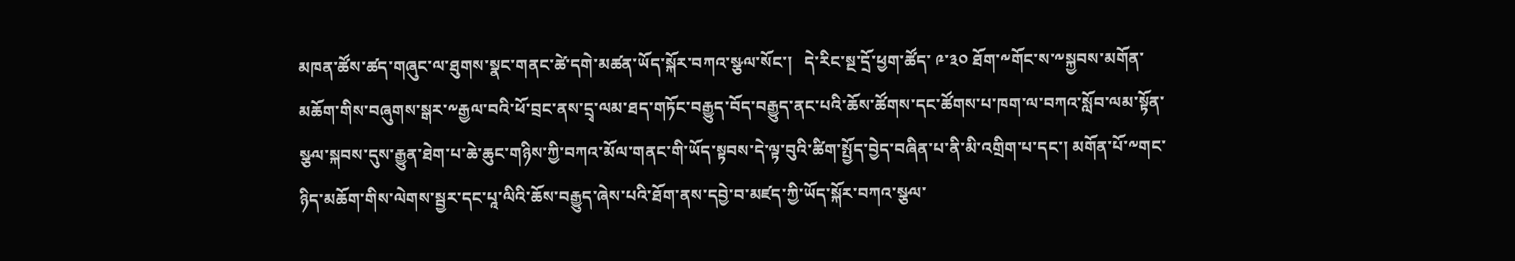མཁན་ཚོས་ཚད་གཞུང་ལ་ཐུགས་སྣང་གནང་ཚེ་དགེ་མཚན་ཡོད་སྐོར་བཀའ་སྩལ་སོང་།   དེ་རིང་སྔ་དྲོ་ཕྱག་ཚོད་ ༩་༣༠ ཐོག་༸གོང་ས་༸སྐྱབས་མགོན་མཆོག་གིས་བཞུགས་སྒར་༸རྒྱལ་བའི་ཕོ་བྲང་ནས་དྲྭ་ལམ་ཐད་གཏོང་བརྒྱུད་བོད་བརྒྱུད་ནང་པའི་ཆོས་ཚོགས་དང་ཚོགས་པ་ཁག་ལ་བཀའ་སློབ་ལམ་སྟོན་སྩལ་སྐབས་དུས་རྒྱུན་ཐེག་པ་ཆེ་ཆུང་གཉིས་ཀྱི་བཀའ་མོལ་གནང་གི་ཡོད་སྟབས་དེ་ལྟ་བུའི་ཚིག་སྤྱོད་བྱེད་བཞིན་པ་ནི་མི་འགྲིག་པ་དང་། མགོན་པོ་༸གང་ཉིད་མཆོག་གིས་ལེགས་སྦྱར་དང་པཱ་ལིའི་ཆོས་བརྒྱུད་ཞེས་པའི་ཐོག་ནས་དབྱེ་བ་མཛད་ཀྱི་ཡོད་སྐོར་བཀའ་སྩལ་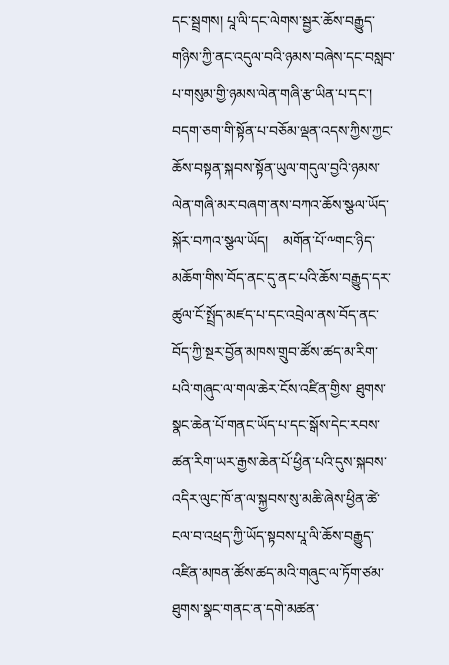དང་སྦྲགས། པཱ་ལི་དང་ལེགས་སྦྱར་ཆོས་བརྒྱུད་གཉིས་ཀྱི་ནང་འདུལ་བའི་ཉམས་བཞེས་དང་བསླབ་པ་གསུམ་གྱི་ཉམས་ལེན་གཞི་རྩ་ཡིན་པ་དང་། བདག་ཅག་གི་སྟོན་པ་བཅོམ་ལྡན་འདས་ཀྱིས་ཀྱང་ཆོས་བསྟན་སྐབས་སྟོན་ཡུལ་གདུལ་བྱའི་ཉམས་ལེན་གཞི་མར་བཞག་ནས་བཀའ་ཆོས་སྩལ་ཡོད་སྐོར་བཀའ་སྩལ་ཡོད།    མགོན་པོ་༸གང་ཉིད་མཆོག་གིས་བོད་ནང་དུ་ནང་པའི་ཆོས་བརྒྱུད་དར་ཚུལ་ངོ་སྤྲོད་མཛད་པ་དང་འབྲེལ་ནས་བོད་ནང་བོད་ཀྱི་སྔར་བྱོན་མཁས་གྲུབ་ཚོས་ཚད་མ་རིག་པའི་གཞུང་ལ་གལ་ཆེར་ངོས་འཛིན་གྱིས་ ཐུགས་སྣང་ཆེན་པོ་གནང་ཡོད་པ་དང་སྒོས་དེང་རབས་ཚན་རིག་ཡར་རྒྱས་ཆེན་པོ་ཕྱིན་པའི་དུས་སྐབས་འདིར་ལུང་ཁོ་ན་ལ་སྐྱབས་སུ་མཆི་ཞེས་ཕྱིན་ཚེ་ངལ་བ་འཕྲད་ཀྱི་ཡོད་སྟབས་པཱ་ལི་ཆོས་བརྒྱུད་འཛིན་མཁན་ཚོས་ཚད་མའི་གཞུང་ལ་ཏོག་ཙམ་ཐུགས་སྣང་གནང་ན་དགེ་མཚན་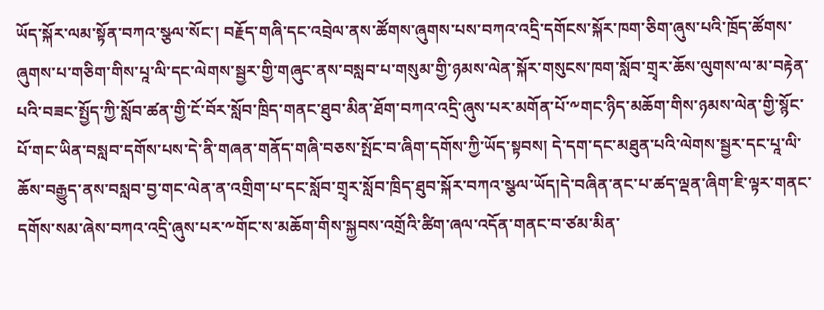ཡོད་སྐོར་ལམ་སྟོན་བཀའ་སྩལ་སོང་། བརྗོད་གཞི་དང་འབྲེལ་ནས་ཚོགས་ཞུགས་པས་བཀའ་འདྲི་དགོངས་སྐོར་ཁག་ཅིག་ཞུས་པའི་ཁྲོད་ཚོགས་ཞུགས་པ་གཅིག་གིས་པཱ་ལི་དང་ལེགས་སྦྱར་གྱི་གཞུང་ནས་བསླབ་པ་གསུམ་གྱི་ཉམས་ལེན་སྐོར་གསུངས་ཁག་སློབ་གྲྭར་ཆོས་ལུགས་ལ་མ་བརྟེན་པའི་བཟང་སྤྱོད་ཀྱི་སློབ་ཚན་གྱི་ངོ་བོར་སློབ་ཁྲིད་གནང་ཐུབ་མིན་ཐོག་བཀའ་འདྲི་ཞུས་པར་མགོན་པོ་༸གང་ཉིད་མཆོག་གིས་ཉམས་ལེན་གྱི་སྙོང་པོ་གང་ཡིན་བསླབ་དགོས་པས་དེ་ནི་གཞན་གནོད་གཞི་བཅས་སྤོང་བ་ཞིག་དགོས་ཀྱི་ཡོད་སྟབས། དེ་དག་དང་མཐུན་པའི་ལེགས་སྦྱར་དང་པཱ་ལི་ཆོས་བརྒྱུད་ནས་བསླབ་བྱ་གང་ལེན་ན་འགྲིག་པ་དང་སློབ་གྲྭར་སློབ་ཁྲིད་ཐུབ་སྐོར་བཀའ་སྩལ་ཡོད།དེ་བཞིན་ནང་པ་ཚད་ལྡན་ཞིག་ཇི་ལྟར་གནང་དགོས་སམ་ཞེས་བཀའ་འདྲི་ཞུས་པར་༸གོང་ས་མཆོག་གིས་སྐྱབས་འགྲོའི་ཚིག་ཞལ་འདོན་གནང་བ་ཙམ་མིན་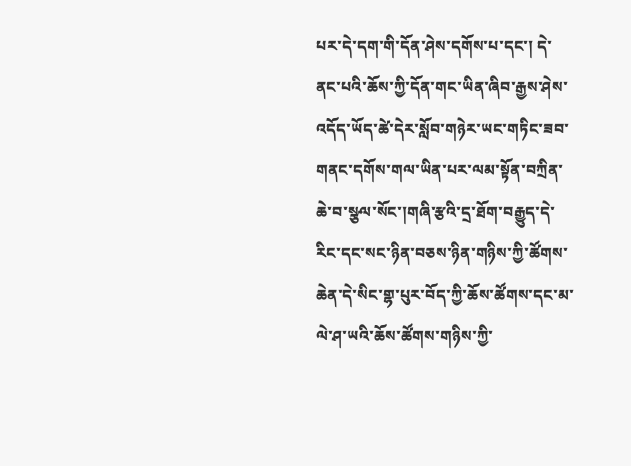པར་དེ་དག་གི་དོན་ཤེས་དགོས་པ་དང་། དེ་ནང་པའི་ཆོས་ཀྱི་དོན་གང་ཡིན་ཞིབ་རྒྱས་ཤེས་འདོད་ཡོད་ཚེ་དེར་སློབ་གཉེར་ཡང་གཏིང་ཟབ་གནང་དགོས་གལ་ཡིན་པར་ལམ་སྟོན་བཀྲིན་ཆེ་བ་སྩལ་སོང་།གཞི་རྩའི་དྲ་ཐོག་བརྒྱུད་དེ་རིང་དང་སང་ཉིན་བཅས་ཉིན་གཉིས་ཀྱི་ཚོགས་ཆེན་དེ་སིང་གྷ་པུར་བོད་ཀྱི་ཆོས་ཚོགས་དང་མ་ལེ་ཤ་ཡའི་ཆོས་ཚོགས་གཉིས་ཀྱི་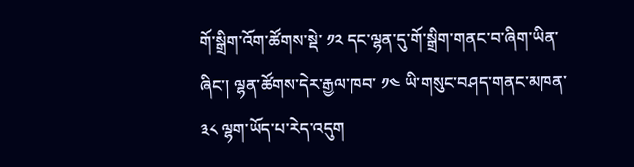གོ་སྒྲིག་འོག་ཚོགས་སྡེ་ ༡༢ དང་ལྷན་དུ་གོ་སྒྲིག་གནང་བ་ཞིག་ཡིན་ཞིང་། ལྷན་ཚོགས་དེར་རྒྱལ་ཁབ་ ༡༤ ཡི་གསུང་བཤད་གནང་མཁན་ ༣༨ ལྷག་ཡོད་པ་རེད་འདུག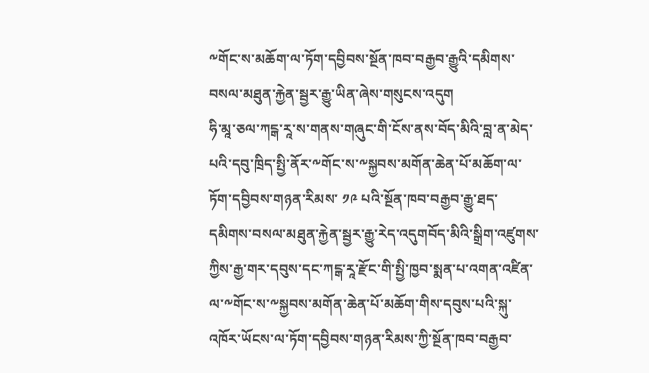༸གོང་ས་མཆོག་ལ་ཏོག་དབྱིབས་སྔོན་ཁབ་བརྒྱབ་རྒྱུའི་དམིགས་བསལ་མཐུན་རྐྱེན་སྦྱར་རྒྱུ་ཡིན་ཞེས་གསུངས་འདུག
ཧི་མཱ་ཅལ་ཀངྒ་རཱ་ས་གནས་གཞུང་གི་ངོས་ནས་བོད་མིའི་བླ་ན་མེད་པའི་དབུ་ཁྲིད་སྤྱི་ནོར་༸གོང་ས་༸སྐྱབས་མགོན་ཆེན་པོ་མཆོག་ལ་ཏོག་དབྱིབས་གཉན་རིམས་ ༡༩ པའི་སྔོན་ཁབ་བརྒྱབ་རྒྱུ་ཐད་དམིགས་བསལ་མཐུན་རྐྱེན་སྦྱར་རྒྱུ་རེད་འདུགབོད་མིའི་སྒྲིག་འཛུགས་ཀྱིས་རྒྱ་གར་དབུས་དང་ཀངྒ་རཱ་རྫོང་གི་སྤྱི་ཁྱབ་སྨན་པ་འགན་འཛིན་ལ་༸གོང་ས་༸སྐྱབས་མགོན་ཆེན་པོ་མཆོག་གིས་དབུས་པའི་སྐུ་འཁོར་ཡོངས་ལ་ཏོག་དབྱིབས་གཉན་རིམས་ཀྱི་སྔོན་ཁབ་བརྒྱབ་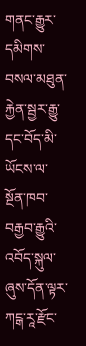གནང་རྒྱུར་དམིགས་བསལ་མཐུན་རྐྱེན་སྦྱར་རྒྱུ་དང་བོད་མི་ཡོངས་ལ་སྔོན་ཁབ་བརྒྱབ་རྒྱུའི་འབོད་སྐུལ་ཞུས་དོན་ལྟར་ཀངྒ་རཱ་རྫོང་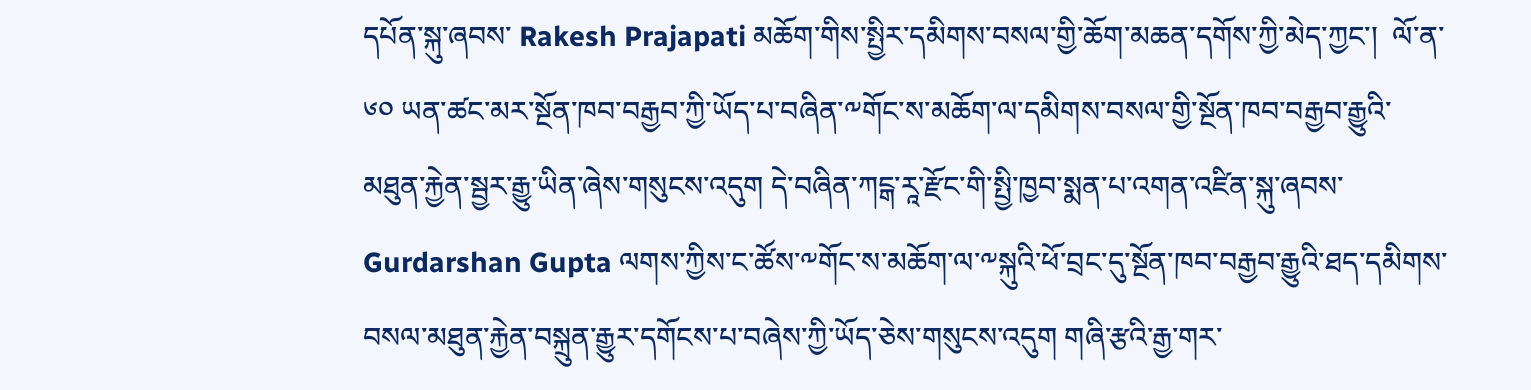དཔོན་སྐུ་ཞབས་ Rakesh Prajapati མཆོག་གིས་སྤྱིར་དམིགས་བསལ་གྱི་ཆོག་མཆན་དགོས་ཀྱི་མེད་ཀྱང་།  ལོ་ན་ ༦༠ ཡན་ཚང་མར་སྔོན་ཁབ་བརྒྱབ་ཀྱི་ཡོད་པ་བཞིན་༸གོང་ས་མཆོག་ལ་དམིགས་བསལ་གྱི་སྔོན་ཁབ་བརྒྱབ་རྒྱུའི་མཐུན་རྐྱེན་སྦྱར་རྒྱུ་ཡིན་ཞེས་གསུངས་འདུག དེ་བཞིན་ཀངྒ་རཱ་རྫོང་གི་སྤྱི་ཁྱབ་སྨན་པ་འགན་འཛིན་སྐུ་ཞབས་ Gurdarshan Gupta ལགས་ཀྱིས་ང་ཚོས་༸གོང་ས་མཆོག་ལ་༸སྐུའི་ཕོ་བྲང་དུ་སྔོན་ཁབ་བརྒྱབ་རྒྱུའི་ཐད་དམིགས་བསལ་མཐུན་རྐྱེན་བསྐྲུན་རྒྱུར་དགོངས་པ་བཞེས་ཀྱི་ཡོད་ཅེས་གསུངས་འདུག གཞི་རྩའི་རྒྱ་གར་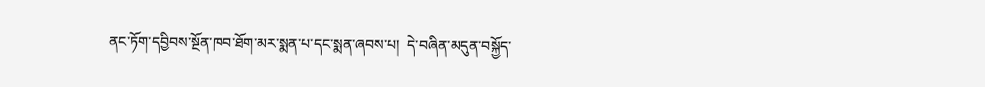ནང་ཏོག་དབྱིབས་སྔོན་ཁབ་ཐོག་མར་སྨན་པ་དང་སྨན་ཞབས་པ།  དེ་བཞིན་མདུན་བསྐྱོད་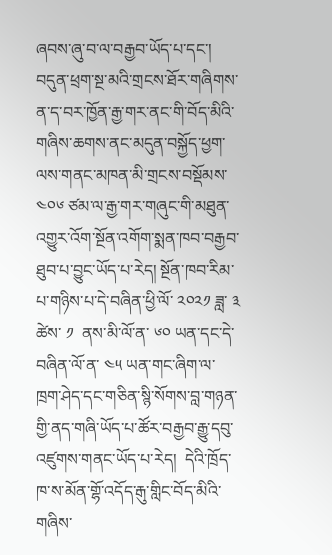ཞབས་ཞུ་བ་ལ་བརྒྱབ་ཡོད་པ་དང་། བདུན་ཕྲག་སྔ་མའི་གྲངས་ཐོར་གཞིགས་ན་ད་བར་ཁྱོན་རྒྱ་གར་ནང་གི་བོད་མིའི་གཞིས་ཆགས་ནང་མདུན་བསྐྱོད་ཕྱག་ལས་གནང་མཁན་མི་གྲངས་བསྡོམས་ ༤༠༦ ཙམ་ལ་རྒྱ་གར་གཞུང་གི་མཐུན་འགྱུར་འོག་སྔོན་འགོག་སྨན་ཁབ་བརྒྱབ་ཐུབ་པ་བྱུང་ཡོད་པ་རེད། སྔོན་ཁབ་རིམ་པ་གཉིས་པ་དེ་བཞིན་ཕྱི་ལོ་ ༢༠༢༡ ཟླ་ ༣ ཚེས་ ༡  ནས་མི་ལོ་ན་ ༦༠ ཡན་དང་དེ་བཞིན་ལོ་ན་ ༤༥ ཡན་གང་ཞིག་ལ་ཁྲག་ཤེད་དང་གཅིན་སྙི་སོགས་བླ་གཉན་གྱི་ནད་གཞི་ཡོད་པ་ཚོར་བརྒྱབ་རྒྱུ་དབུ་འཛུགས་གནང་ཡོད་པ་རེད།  དེའི་ཁྲོད་ཁ་ས་མོན་གྷོ་འདོད་རྒུ་གླིང་བོད་མིའི་གཞིས་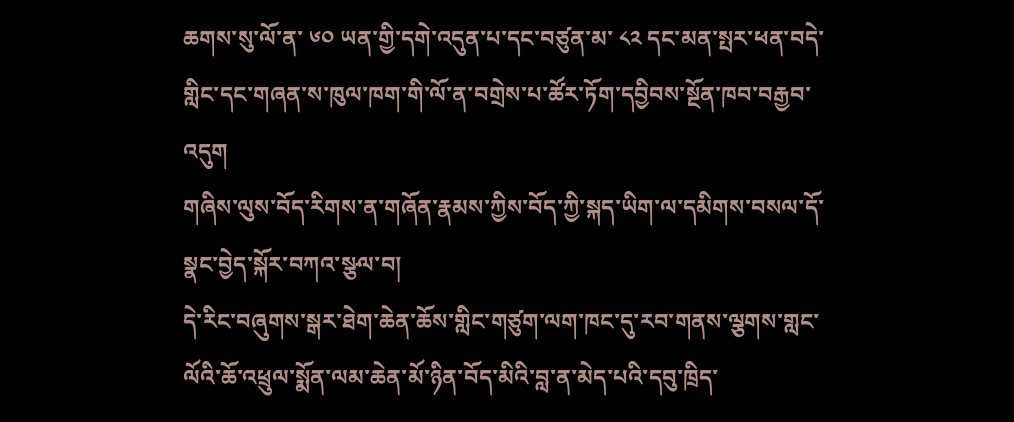ཆགས་སུ་ལོ་ན་ ༦༠ ཡན་གྱི་དགེ་འདུན་པ་དང་བཙུན་མ་ ༨༢ དང་མན་སྤར་ཕན་བདེ་གླིང་དང་གཞན་ས་ཁུལ་ཁག་གི་ལོ་ན་བགྲེས་པ་ཚོར་ཏོག་དབྱིབས་སྔོན་ཁབ་བརྒྱབ་འདུག
གཞིས་ལུས་བོད་རིགས་ན་གཞོན་རྣམས་ཀྱིས་བོད་ཀྱི་སྐད་ཡིག་ལ་དམིགས་བསལ་དོ་སྣང་བྱེད་སྐོར་བཀའ་སྩལ་བ།
དེ་རིང་བཞུགས་སྒར་ཐེག་ཆེན་ཆོས་གླིང་གཙུག་ལག་ཁང་དུ་རབ་གནས་ལྕགས་གླང་ལོའི་ཆོ་འཕྲུལ་སྨོན་ལམ་ཆེན་མོ་ཉིན་བོད་མིའི་བླ་ན་མེད་པའི་དབུ་ཁྲིད་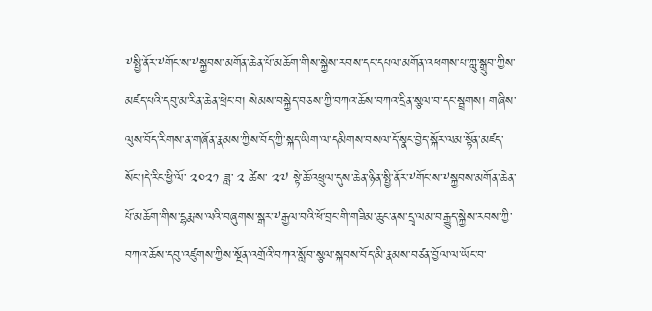༸སྤྱི་ནོར་༸གོང་ས་༸སྐྱབས་མགོན་ཆེན་པོ་མཆོག་གིས་སྐྱེས་རབས་དང་དཔལ་མགོན་འཕགས་པ་ཀླུ་སྒྲུབ་ཀྱིས་མཛད་པའི་དབུ་མ་རིན་ཆེན་ཕྲེང་བ། སེམས་བསྐྱེད་བཅས་ཀྱི་བཀའ་ཆོས་བཀའ་དྲིན་སྩལ་བ་དང་སྦྲགས། གཞིས་ལུས་བོད་རིགས་ན་གཞོན་རྣམས་ཀྱིས་བོད་ཀྱི་སྐད་ཡིག་ལ་དམིགས་བསལ་དོ་སྣང་བྱེད་སྐོར་ལམ་སྟོན་མཛད་སོང་།དེ་རིང་ཕྱི་ལོ་ ༢༠༢༡ ཟླ་ ༢ ཚེས་ ༢༧ སྟེ་ཆོ་འཕྲུལ་དུས་ཆེན་ཉིན་སྤྱི་ནོར་༸གོང་ས་༸སྐྱབས་མགོན་ཆེན་པོ་མཆོག་གིས་དྷརྨ་ས་ལའི་བཞུགས་སྒར་༸རྒྱལ་བའི་ཕོ་བྲང་གི་གཟིམ་ཆུང་ནས་དྲྭ་ལམ་བརྒྱུད་སྐྱེས་རབས་ཀྱི་བཀའ་ཆོས་དབུ་འཛུགས་ཀྱིས་སྔོན་འགྲོའི་བཀའ་སློབ་སྩལ་སྐབས་བོད་མི་རྣམས་བཙན་བྱོལ་ལ་ཡོང་བ་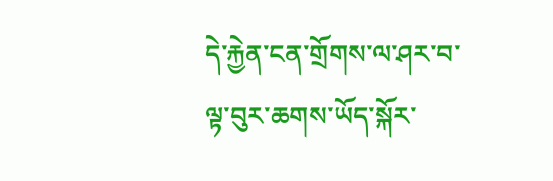དེ་རྐྱེན་ངན་གྲོགས་ལ་ཤར་བ་ལྟ་བུར་ཆགས་ཡོད་སྐོར་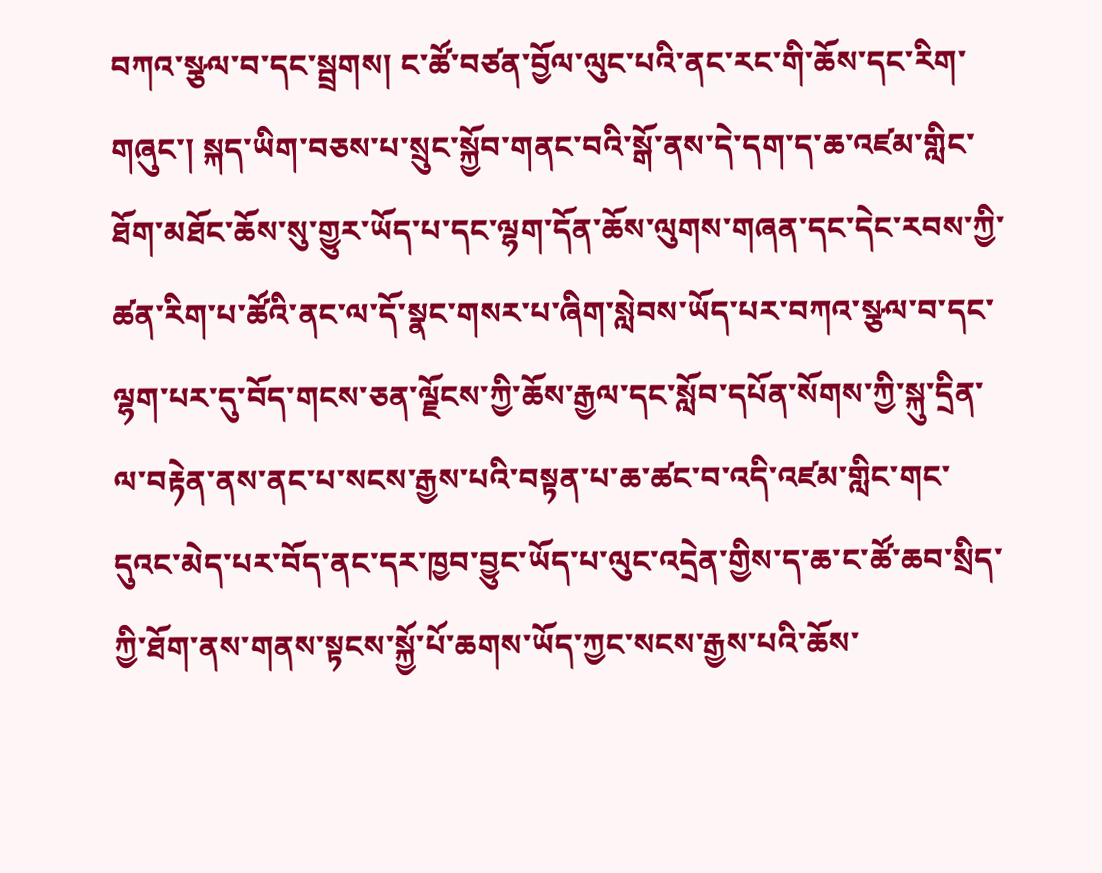བཀའ་སྩལ་བ་དང་སྦྲགས། ང་ཚོ་བཙན་བྱོལ་ལུང་པའི་ནང་རང་གི་ཆོས་དང་རིག་གཞུང་། སྐད་ཡིག་བཅས་པ་སྲུང་སྐྱོབ་གནང་བའི་སྒོ་ནས་དེ་དག་ད་ཆ་འཛམ་གླིང་ཐོག་མཐོང་ཆོས་སུ་གྱུར་ཡོད་པ་དང་ལྷག་དོན་ཆོས་ལུགས་གཞན་དང་དེང་རབས་ཀྱི་ཚན་རིག་པ་ཚོའི་ནང་ལ་དོ་སྣང་གསར་པ་ཞིག་སླེབས་ཡོད་པར་བཀའ་སྩལ་བ་དང་ལྷག་པར་དུ་བོད་གངས་ཅན་ལྗོངས་ཀྱི་ཆོས་རྒྱལ་དང་སློབ་དཔོན་སོགས་ཀྱི་སྐུ་དྲིན་ལ་བརྟེན་ནས་ནང་པ་སངས་རྒྱས་པའི་བསྟན་པ་ཆ་ཚང་བ་འདི་འཛམ་གླིང་གང་དུའང་མེད་པར་བོད་ནང་དར་ཁྱབ་བྱུང་ཡོད་པ་ལུང་འདྲེན་གྱིས་ད་ཆ་ང་ཚོ་ཆབ་སྲིད་ཀྱི་ཐོག་ནས་གནས་སྟངས་སྐྱོ་པོ་ཆགས་ཡོད་ཀྱང་སངས་རྒྱས་པའི་ཆོས་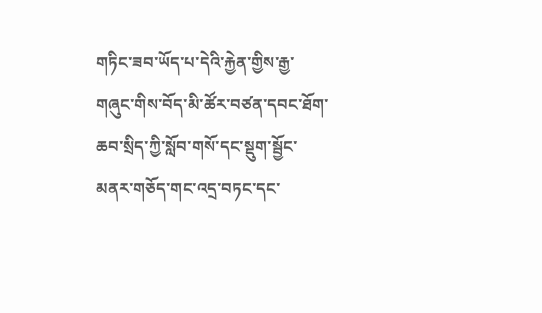གཏིང་ཟབ་ཡོད་པ་དེའི་རྐྱེན་གྱིས་རྒྱ་གཞུང་གིས་བོད་མི་ཚོར་བཙན་དབང་ཐོག་ཆབ་སྲིད་ཀྱི་སློབ་གསོ་དང་སྡུག་སྦྱོང་མནར་གཅོད་གང་འདྲ་བཏང་དང་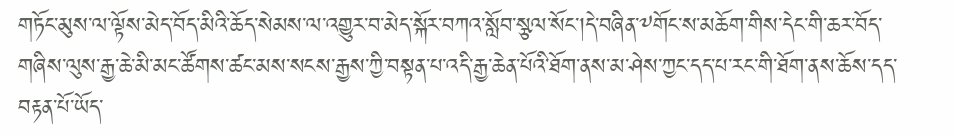གཏོང་མུས་ལ་ལྟོས་མེད་བོད་མིའི་ཆོད་སེམས་ལ་འགྱུར་བ་མེད་སྐོར་བཀའ་སློབ་སྩལ་སོང་།དེ་བཞིན་༸གོང་ས་མཆོག་གིས་དེང་གི་ཆར་བོད་གཞིས་ལུས་རྒྱ་ཆེ་མི་མང་ཚོགས་ཚང་མས་སངས་རྒྱས་ཀྱི་བསྟན་པ་འདི་རྒྱ་ཆེན་པོའི་ཐོག་ནས་མ་ཤེས་ཀྱང་དད་པ་རང་གི་ཐོག་ནས་ཆོས་དད་བརྟན་པོ་ཡོད་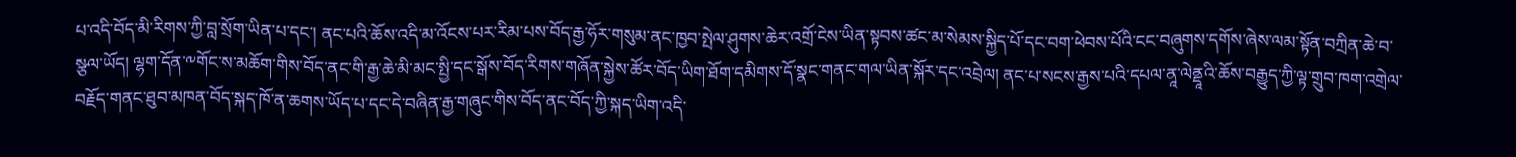པ་འདི་བོད་མི་རིགས་ཀྱི་བླ་སྲོག་ཡིན་པ་དང་། ནང་པའི་ཆོས་འདི་མ་འོངས་པར་རིམ་པས་བོད་རྒྱ་ཧོར་གསུམ་ནང་ཁྱབ་སྤེལ་ཤུགས་ཆེར་འགྲོ་ངེས་ཡིན་སྟབས་ཚང་མ་སེམས་སྐྱིད་པོ་དང་བག་ཕེབས་པོའི་ངང་བཞུགས་དགོས་ཞེས་ལམ་སྟོན་བཀྲིན་ཆེ་བ་སྩལ་ཡོད། ལྷག་དོན་༸གོང་ས་མཆོག་གིས་བོད་ནང་གི་རྒྱ་ཆེ་མི་མང་སྤྱི་དང་སྒོས་བོད་རིགས་གཞོན་སྐྱེས་ཚོར་བོད་ཡིག་ཐོག་དམིགས་དོ་སྣང་གནང་གལ་ཡིན་སྐོར་དང་འབྲེལ། ནང་པ་སངས་རྒྱས་པའི་དཔལ་ནཱ་ལེནྡཱའི་ཆོས་བརྒྱུད་ཀྱི་ལྟ་གྲུབ་ཁག་འགྲེལ་བརྗོད་གནང་ཐུབ་མཁན་བོད་སྐད་ཁོ་ན་ཆགས་ཡོད་པ་དང་དེ་བཞིན་རྒྱ་གཞུང་གིས་བོད་ནང་བོད་ཀྱི་སྐད་ཡིག་འདི་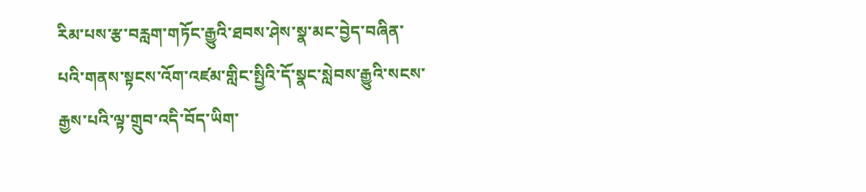རིམ་པས་རྩ་བརླག་གཏོང་རྒྱུའི་ཐབས་ཤེས་སྣ་མང་བྱེད་བཞིན་པའི་གནས་སྟངས་འོག་འཛམ་གླིང་སྤྱིའི་དོ་སྣང་སླེབས་རྒྱུའི་སངས་རྒྱས་པའི་ལྟ་གྲུབ་འདི་བོད་ཡིག་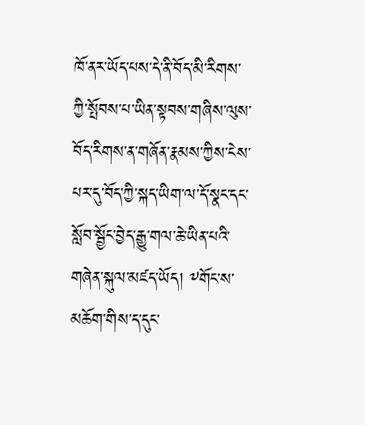ཁོ་ནར་ཡོད་པས་དེ་ནི་བོད་མི་རིགས་ཀྱི་སྤོབས་པ་ཡིན་སྟབས་གཞིས་ལུས་བོད་རིགས་ན་གཞོན་རྣམས་ཀྱིས་ངེས་པར་དུ་བོད་ཀྱི་སྐད་ཡིག་ལ་དོ་སྣང་དང་སློབ་སྦྱོང་བྱེད་རྒྱུ་གལ་ཆེ་ཡིན་པའི་གཞེན་སྐུལ་མཛད་ཡོད། ༸གོང་ས་མཆོག་གིས་ད་དུང་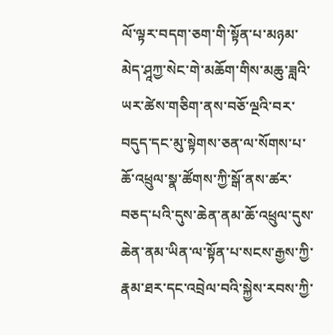ལོ་ལྟར་བདག་ཅག་གི་སྟོན་པ་མཉམ་མེད་ཤཱཀྱ་སེང་གེ་མཆོག་གིས་མཆུ་ཟླའི་ཡར་ཚེས་གཅིག་ནས་བཅོ་ལྔའི་བར་བདུད་དང་མུ་སྟེགས་ཅན་ལ་སོགས་པ་ཆོ་འཕྲུལ་སྣ་ཚོགས་ཀྱི་སྒོ་ནས་ཚར་བཅད་པའི་དུས་ཆེན་ནམ་ཆོ་འཕྲུལ་དུས་ཆེན་ནམ་ཡིན་ལ་སྟོན་པ་སངས་རྒྱས་ཀྱི་རྣམ་ཐར་དང་འབྲེལ་བའི་སྐྱེས་རབས་ཀྱི་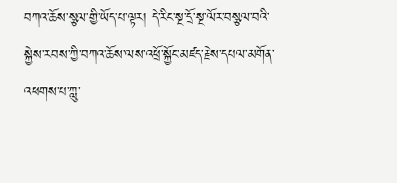བཀའ་ཆོས་སྩལ་གྱི་ཡོད་པ་ལྟར། དེ་རིང་སྔ་དྲོ་སྔ་ལོར་བསྩལ་བའི་སྐྱེས་རབས་ཀྱི་བཀའ་ཆོས་ལས་འཕྲོ་སྐྱོང་མཛད་རྗེས་དཔལ་མགོན་འཕགས་པ་ཀླུ་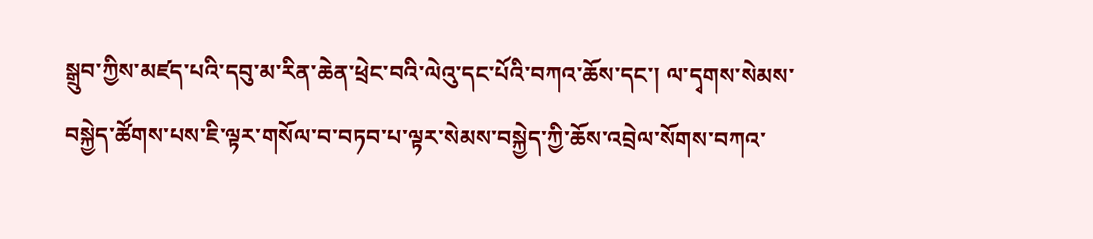སྒྲུབ་ཀྱིས་མཛད་པའི་དབུ་མ་རིན་ཆེན་ཕྲེང་བའི་ལེའུ་དང་པོའི་བཀའ་ཆོས་དང་། ལ་དྭགས་སེམས་བསྐྱེད་ཚོགས་པས་ཇི་ལྟར་གསོལ་བ་བཏབ་པ་ལྟར་སེམས་བསྐྱེད་ཀྱི་ཆོས་འབྲེལ་སོགས་བཀའ་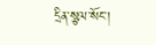དྲིན་སྩལ་སོང་།